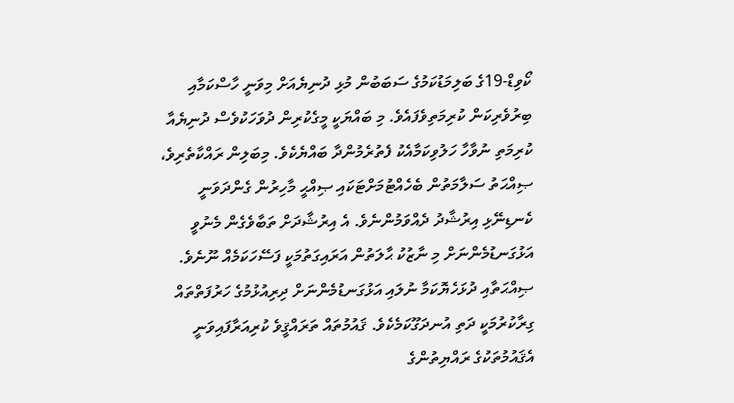ކޯވިޑް-19ގެ ބަލިމަޑުކަމުގެ ސަބަބުން މުޅި ދުނިޔެއަށް މިވަނީ ހާސްކަމާއި ބިރުވެރިކަން ކުރިމަތިވެފައެވެ. މި ބައްޔަކީ މީގެކުރިން ދުވަހަކުވެސް ދުނިޔެއާ ކުރިމަތި ނުވާހާ ހަލުވިކަމާއެކު ފެތުރެމުންދާ ބައްޔެކެވެ. މިބަލިން ރައްކާތެރިވެ، ޞިއްޙަތު ސަލާމަތުން ބެހެއްޓުމަށްޓަކައި ޞިއްޙީ މާހިރުން ގެންދަވަނީ ކެނޑިނޭޅި އިރުޝާދު ދެއްވަމުންނެވެ. އެ އިރުޝާދަށް ތަބާވެގެން މެނުވީ އަޅުގަނޑުމެންނަށް މި ނާޒުކު ޙާލަތުން އަރައިގަތުމަކީ ފަސޭހަކަމެއް ނޫނެވެ.
ޞިއްޙަތާއި ދުޅަހެޔޮކަމާ ނުލައި އަޅުގަނޑުމެންނަށް ދިރިއުޅުމުގެ ހަރުފަތްތައް ގިރާކުރުމަކީ ދަތި އުނދަގޫކަމެކެވެ. ޤައުމުތައް ތަރައްޤީވެ ކުރިއަރާފައިވަނީ އެޤައުމުތަކުގެ ރައްޔިތުންގެ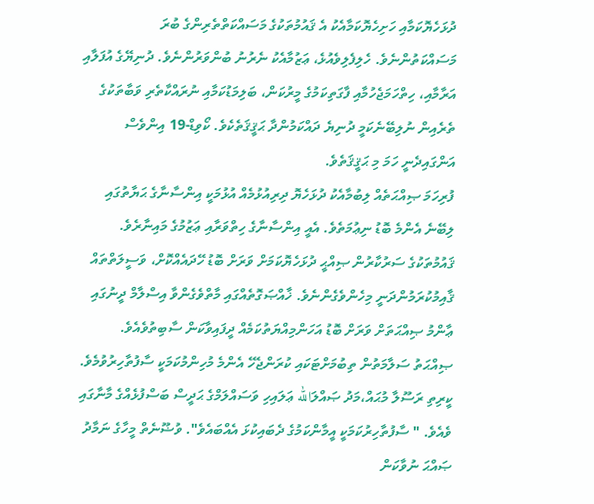ދުޅަހެޔޮކަމާއި ހަށިހެޔޮކަމާއެކު އެ ޤައުމުތަކުގެ މަސައްކަތްތެރިންގެ ބުރަ މަސައްކަތުންނެވެ. ހެލިފެލިވެއުޅެ، ޢަޒުމާއެކު ނެރުނު ބުންވަރުންނެވެ. ދުނިޔޭގެ އުފަލާއި އަރާމާއި، ހިތްހަމަޖެހުމާއި ފާގަތިކަމުގެ މީރުކަން، ބަލިމަޑުކަމާއި ނުރައްކާތެރި ވަބާތަކުގެ ތެރެއިން ނުލިބޭނެކަމީ ދުނިޔެ ދައްކަމުންދާ ޙަޤީޤަތެކެވެ. ކޯވިޑް-19 އިންވެސް އަންގައިދެނީ ހަމަ މި ޙަޤީޤަތެވެ.
ފުރިހަމަ ޞިއްޙަތެއް ލިބުމާއެކު ދުޅަހެޔޮ ދިރިއުޅުމެއް އުޅުމަކީ އިންސާނާގެ ޙަޔާތުގައި ލިބޭނެ އެންމެ ބޮޑު ނިޢުމަތެވެ. އެއީ އިންސާނާގެ ހިތްވަރާއި ޢަޒުމުގެ މައިނާރެވެ. ޤައުމުތަކުގެ ސަރުކާރުން ޞިއްޙީ ދުޅަހެޔޮކަމަށް ވަރަށް ބޮޑު ހޭދައެއްކޮށް، ވަސީލަތްތައް ޤާއިމުކުރަމުންދަނީ މިހެންވެގެންނެވެ. ޚާއްޞަގޮތެއްގައި މާތްވެގެންވާ އިސްލާމް ދީނުގައި ޢާންމު ޞިއްޙަތަށް ވަރަށް ބޮޑު އަހަންމިއްޔަތުކަމެއް ދީފައިވާކަން ސާބިތުވެއެވެ.
ޞިއްޙަތު ސަލާމަތުން ތިބުމަށްޓަކައި ކުރަންޖެހޭ އެންމެ މުހިންމުކަމަކީ ސާފުތާހިރުވުމެވެ. ކީރިތި ރަސޫލާ މުޙައް،މަދު ޞައްލަالله ޢަލައިހި ވަސައްލަމްގެ ޙަދީސް ބަސްފުޅެއްގެ މާނާގައި ވެއެވެ. " ސާފުތާހިރުކަމަކީ އީމާންކަމުގެ ދެބައިކުޅަ އެއްބައެވެ". ވުޟޫނެތް މީހާގެ ނަމާދު ޞައްޙަ ނުވާކަން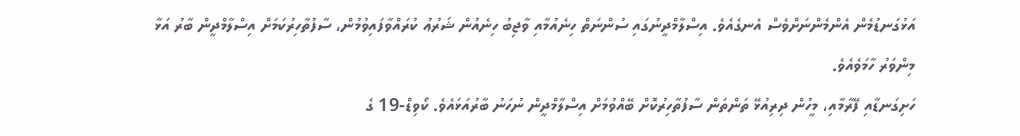އަޅުގަނޑުމެން އެންމެންނަށްވެސް އެނގެއެވެ. އިސްލާމްދީނުގައި ސުންނަތް ހިނެއުމާއި ވާޖިބު ހިނެއުން ޝަރުޢު ކުރައްވާފައިވުމުން، ސާފުތާހިރުކަމަށް އިސްލާމްދީން ބާރު އަޅާ މިންވަރު ހާމަވެއެވެ.
ހަށިގަނޑާއި ފޭރާމާއި، މީހުން ދިރިއުޅޭ ތަންތަން ސާފުތާހިރުކޮށް ބޭއްވުމަށް އިސްލާމްދީން ނުހަނު ބާރުއަޅައެވެ. ކޯވިޑް-19 ގެ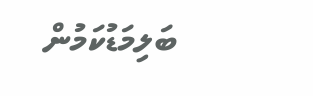ބަލިމަޑުކަމުން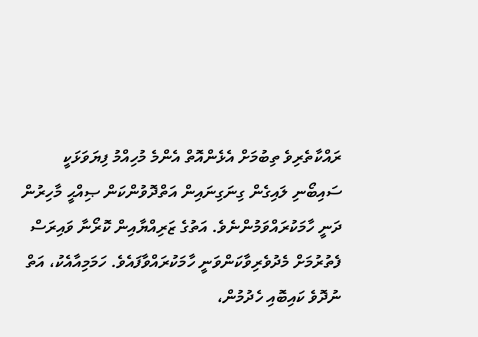ރައްކާތެރިވެ ތިބުމަށް އެޅެންއޮތް އެންމެ މުހިއްމު ފިޔަވަޅަކީ ސައިބޯނި ލައިގެން ގިނަގިނައިން އަތްދޮވުންކަން ޞިއްޙީ މާހިރުން ދަނީ ހާމަކުރައްވަމުންނެވެ. އަތުގެ ޒަރިއްޔާއިން ކޮރޯނާ ވައިރަސް ފެތުރުމަށް މެދުވެރިވާކަންވަނީ ހާމަކުރައްވާފައެވެ. ހަމަމިއާއެކު، އަތް ނުދޮވެ ކައިބޮއި ހެދުމުން،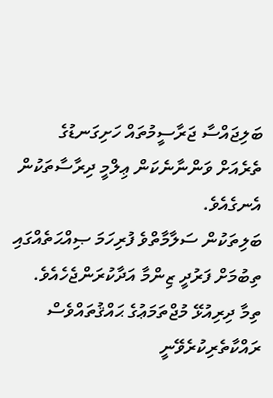ބަލިޖައްސާ ޖަރާސީމުތައް ހަށިގަނޑުގެ ތެރެއަށް ވަންނާނެކަން ޢިލްމީ ދިރާސާތަކުން އެނގެއެވެ.
ބަލިތަކުން ސަލާމާތްވެ ފުރިހަމަ ޞިއްޙަތެއްގައި ތިބުމަށް ފަރުދީ ޒިންމާ އަދާކުރަންޖެހެއެވެ. ތިމާ ދިރިއުޅޭ މުޖްތަމަޢުގެ ޙައްޤުތައްވެސް ރައްކާތެރިކުރެވޭނީ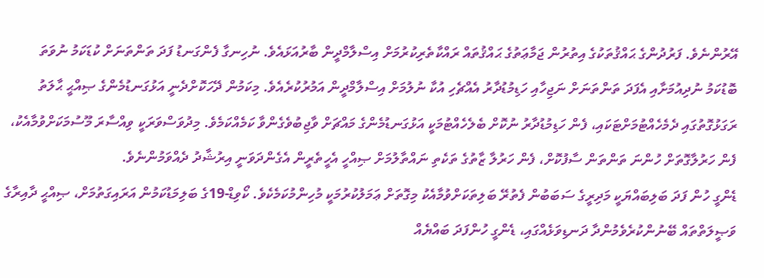އޭރުންނެވެ. ފަރުދުންގެ ޙައްޤުތަކުގެ އިތުރުން ޖަމާޢަތުގެ ޙައްޤުތައް ރައްކާތެރިކުރުމަށް އިސްލާމްދީން ބާރުއަޅައެވެ. ނުހިނގާ ފެންގަނޑު ފަދަ ތަންތަނަށް ކުޑަކަމު ނުވަތަ ބޮޑުކަމު ނުދިއުމަށާއި އެފަދަ ތަންތަނަށް ނަޖިހާއި ހަޑިމުޑުދާރު އެއްޗެހި އުކާ ނުލުމަށް އިސްލާމްދީން އަމުރުކުރެއެވެ. މިކަމުން ދޭހަކޮށްދެނީ އަޅުގަނޑުމެންގެ ޞިއްޙީ ޙާލަތު ރަގަޅުގޮތުގައި ދެމެހެއްޓުމަށްޓަކައި، ފެން ހަޑިމުޑުދާރު ނުކޮށް ބެލެހެއްޓުމަކީ އަޅުގަނޑުމެންގެ މައްޗަށް ވާޖިބުވެގެންވާ ކަމެއްކަމެވެ. މިދުވަސްވަރަކީ ވިއްސާރަ މޫސުމަކަށްވުމާއެކު، ފެން ހަރުލާގޮތަށް ހުންނަ ތަންތަން ސާފުކޮށް، ފެން ހަރުލާ ޒާތުގެ ތަކެތި ނައްތާލުމަށް ޞިއްހީ އެހީތެރީން އެގެންދަވަނީ އިރުޝާދު ދެއްވަމުންނެވެ.
ޑެންގީ ހުން ފަދަ ބަލިބައްޔަކީ މަދިރީގެ ސަބަބުން ފެތުރޭ ބަލިތަކަށްވުމާއެކު މިގޮތަށް ޢަމަލުކުރުމަކީ މުހިންމުކަމެކެވެ. ކޯވިޑް-19ގެ ބަލިމަޑުކަމުން އަރައިގަތުމަށް، ޞިއްޙީ ދާއިރާގެ ވަޞީލަތްތައް ބޭނުންކުރެވެމުންދާ ދަނޑިވަޅެއްގައި، ޑެންގީ ހުންފަދަ ބައްޔެއް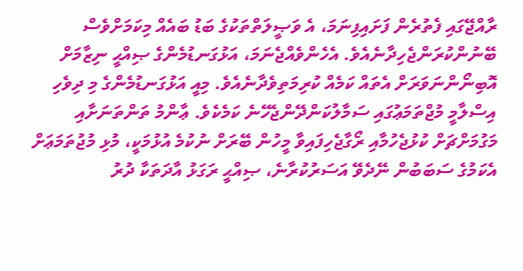ރާއްޖޭގައި ފެތުރެން ފަށައިފިނަމަ، އެ ވަޞީލަތްތަކުގެ ބަޑު ބައެއް މިކަމަށްވެސް ބޭނުންކުރަންޖެހިދާނެއެވެ. އެހެންވެއްޖެނަމަ، އަޅުގަނޑުމެންގެ ޞިއްޙީ ނިޒާމަށް އޮބިނޯންނަވަރަށް އެތައް ކަމެއް ކުރިމަތިވެދާނެއެވެ. މިއީ އަޅުގަނޑުމެންގެ މި ދިވެހި އިސްލާމީ މުޖްތަމަޢުގައި ސަމާލުކަންދޭންޖެހޭނެ ކަމެކެވެ. ޢާންމު ތަންތަނަށާއި މަގުމަށްޗަށް ކުޅުޖެހުމާއި ރޯގާޖެހިފައިވާ މީހުން ބޭރަށް ނުކުމެ އުޅުމަކީ، މުޅި މުޖުތަމަޢަށް އެކަމުގެ ސަބަބުން ނޭދެވޭ އަސަރުކުރާނެ، ޞިއްޙީ ރަގަޅު އާދަތަކާ ދުރު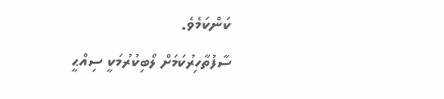ކަންކަމެވެ.
ސާފުތާހިރުކަމަށް ލޯބިކުރުމަކީ ސިއްޙީ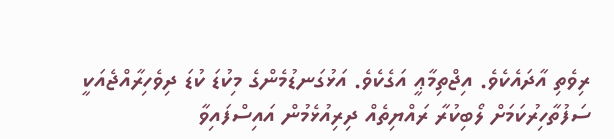ރިވެތި އާދައެކެވެ. އިޖްތިމާޢީ އަގެކެވެ. އަޅުގަނޑުމެންގެ މިކުޑަ ކުޑަ ދިވެހިރާއްޖެއަކީ ސަފުތާހިރުކަމަށް ލޯބިކުރާ ރައްޔިތެއް ދިރިއުޅެމުން އައިސްފައިވާ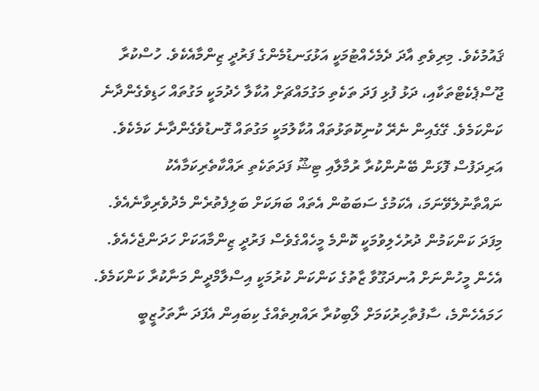ޤައުމުކެވެ. މިރިވެތި އާދަ ދެމެހެއްޓުމަކީ އަޅުގަނޑުމެންގެ ފަރުދީ ޒިންމާއެކެވެ. ހުސްކުރާ ޖޫސްޕެކެޓްތަކާއި، ދަޅު ފުޅި ފަދަ ތަކެތި މަގުމައްޗަށް އުކާލާ ހެދުމަކީ މަގުތައް ހަޑިވެގެންދާނެ ކަންކަމެވެ. ގޭގެއިން ނެރޭ ކުނިކޮތަޅުތައް އުކާލުމަކީ މަގުތައް ގޮނޑުވެގެންދާނެ ކަމެކެވެ. އަރިދަފުސް ފޮޅަން ބޭނުންކުރާ ރުމާލާއި ޓިޝޫ ފަދަތަކެތި ރައްކާތެރިކަމާއެކު ނައްތާނުލެވޭނަމަ، އެކަމުގެ ސަބަބުން އެތައް ބަޔަކަށް ބަލިފެތުރެން މެދުވެރިވާނެއެވެ. މިފަދަ ކަންކަމުން ދުރުހެލިވުމަކީ ކޮންމެ މީހެއްގެވެސް ފަރުދީ ޒިންމާއަކަށް ހަދަންޖެހެއެވެ.
އެހެން މީހުންނަށް އުނދަގޫވާ ޒާތުގެ ކަންކަން ކުރުމަކީ އިސްލާމްދީން މަނާކުރާ ކަންކަމެވެ. ހަމައެހެންމެ، ސާފުތާހިރުކަމަށް ލޯބިކުރާ ރައްޔިތެއްގެ ކިބައިން އެފަދަ ނާތަހުޒީބީ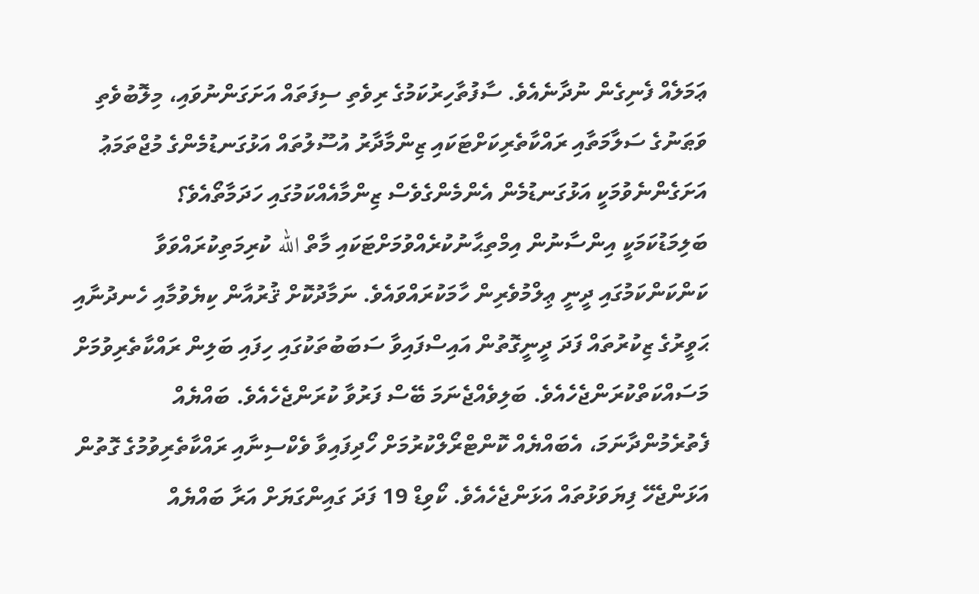ޢަމަލެއް ފެނިގެން ނުދާނެއެވެ. ސާފުތާހިރުކަމުގެ ރިވެތި ސިފަތައް އަށަގަންނުވައި، މިލޮބުވެތި ވަޠަނުގެ ސަލާމަތާއި ރައްކާތެރިކަށްޓަކައި ޒިންމާދާރު އުސޫލުތައް އަޅުގަނޑުމެންގެ މުޖްތަމަޢު އަށަގެންނެވުމަކީ އަޅުގަނޑުމެން އެންމެންގެވެސް ޒިންމާއެއްކަމުގައި ހަދަމާތޯއެވެ؟
ބަލިމަޑުކަމަކީ އިންސާނުން އިމްތިޙާނުކުރެއްވުމަށްޓަކައި މާތް الله ކުރިމަތިކުރައްވަވާ ކަންކަންކަމުގައި ދީނީ ޢިލްމުވެރިން ހާމަކުރައްވައެވެ. ނަމާދުކޮށް ޤުރުއާން ކިޔެވުމާއި ހެނދުނާއި ޙަވީރުގެ ޒިކުރުތައް ފަދަ ދީނީގޮތުން އައިސްފައިވާ ސަބަބުތަކުގައި ހިފައި ބަލިން ރައްކާތެރިވުމަށް މަސައްކަތްކުރަންޖެހެއެވެ. ބަލިވެއްޖެނަމަ ބޭސް ފަރުވާ ކުރަންޖެހެއެވެ. ބައްޔެއް ފެތުރެމުންދާނަމަ، އެބައްޔެއް ކޮންޓްރޯލްކުރުމަށް ހޯދިފައިވާ ވެކްސިނާއި ރައްކާތެރިވުމުގެ ގޮތުން އަޅަންޖެހޭ ފިޔަވަޅުތައް އަޅަންޖެހެއެވެ. ކޯވިޑް 19 ފަދަ ގައިންގަޔަށް އަރާ ބައްޔެއް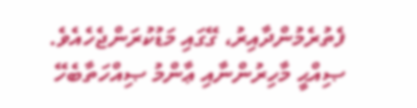ފެތުރެމުންދާއިރު، ގޭގައި މަޑުކުރަންޖެހެއެވެ. ޞިއްޙީ މާހިރުންނާއި ޢާންމު ޞިއްހަތާބެހޭ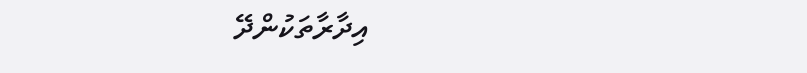އިދާރާތަކުންދޭ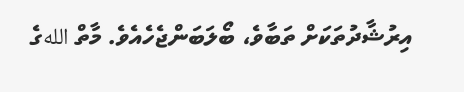އިރުޝާދުތަކަށް ތަބާވެ، ބޯލަބަންޖެހެއެވެ. މާތް اللهގެ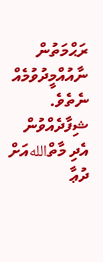ރަޙްމަތުން ނާއުއްމީދުވުމެއް ނެތެވެ. ޝިފާދެއްވުން އެދި މާތްاللهއަށް ދުޢާ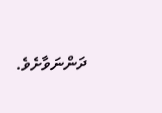ދަންނަވާށެވެ.